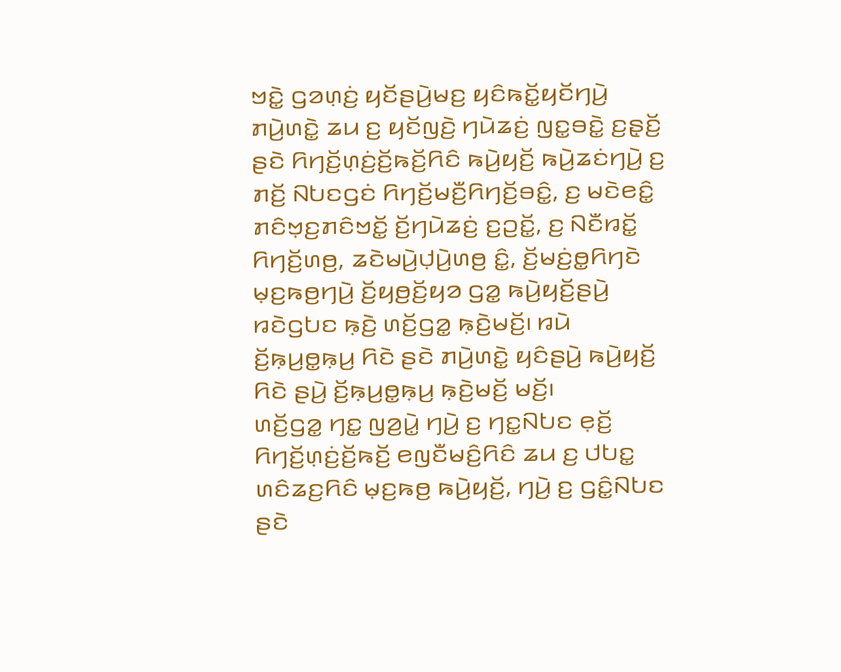ꤠꤢꤧ꤭ ꤞꤤꤛ꤫ꤢꤦ꤬ ꤟꤢꤩꤔꤣꤧ꤬ꤗꤢ꤬ ꤟꤢꤨꤒꤢꤩ꤭ꤟꤢꤩꤚꤣꤧ꤬ ꤊꤣꤧ꤬ꤛꤢꤧ꤭ ꤘꤣ ꤢ꤬ ꤟꤢꤩꤜꤢꤧ꤬ ꤚꤣꤧꤘꤢꤦ꤬ ꤜꤢ꤭ꤋꤢꤧ꤭ ꤢ꤬ꤔ꤫ꤢꤩ꤬ ꤔꤢꤧ ꤖꤚꤢꤩ꤬ꤛ꤫ꤢꤦ꤬ꤢꤩ꤬ꤒꤢꤩ꤬ꤖꤢꤨ ꤒꤣꤧ꤬ꤟꤢꤩ꤬ ꤒꤣꤧ꤬ꤘꤢꤦꤚꤣꤧ꤬ ꤢ꤬ ꤊꤢꤩ꤬ ꤡꤝꤢꤞꤢꤦ ꤖꤚꤢꤩ꤬ꤗꤢꤪ꤬ꤖꤚꤢꤩ꤬ꤋꤢꤨ꤭, ꤢ꤬ ꤗꤢꤧꤕꤢꤨ꤭ ꤊꤢꤨꤠ꤫ꤢ꤬ꤊꤢꤨꤠꤢꤩ꤭ ꤢꤩ꤬ꤚꤣꤧꤘꤢꤦ꤬ ꤢ꤬ꤑꤢꤩ꤭, ꤢ꤬ ꤡꤢꤪꤙꤢꤩ꤭ ꤖꤚꤢꤩ꤬ꤛꤥ꤬, ꤘꤢꤧꤗꤣꤧ꤬ꤓ꤫ꤣꤧ꤬ꤛꤥ꤬ ꤢꤨ꤭, ꤢꤩ꤬ꤗꤢꤦ꤬ꤥ꤭ꤖꤚꤢꤧ ꤗ꤫ꤢ꤬ꤒꤥ꤬ꤚꤣꤧ꤬ ꤢꤩ꤬ꤟꤥ꤬ꤢꤩ꤬ꤟꤤ ꤞꤤ꤭ ꤒꤣꤧ꤬ꤟꤢꤩ꤬ꤔꤣꤧ꤬ ꤙꤢꤧꤞꤝꤢ ꤒ꤫ꤢꤧ꤬ ꤛꤢꤩ꤬ꤞꤤ꤭ ꤒ꤫ꤢꤧ꤬ꤗꤢꤩ꤬꤯ ꤙꤣꤧ ꤢꤩ꤬ꤒ꤫ꤣ꤬ꤥ꤭ꤒ꤫ꤣ꤬ ꤖꤢꤧ ꤔꤢꤧ ꤊꤣꤧ꤬ꤛꤢꤧ꤭ ꤟꤢꤨꤔꤣꤧ꤬ ꤒꤣꤧ꤬ꤟꤢꤩ꤬ ꤖꤢꤧ ꤔꤣꤧ꤬ ꤢꤩ꤬ꤒ꤫ꤣ꤬ꤥ꤭ꤒ꤫ꤣ꤬ ꤒ꤫ꤢꤧ꤬ꤗꤢꤩ꤬ ꤗꤢꤩ꤬꤯
ꤛꤢꤩ꤬ꤞꤤ꤭ ꤚꤢ꤭ ꤜꤤ꤬ꤣꤧ꤭ ꤚꤣꤧ꤬ ꤢ꤬ ꤚꤢ꤭ꤡꤝꤢ ꤕ꤫ꤢꤩ꤬ ꤖꤚꤢꤩ꤬ꤛ꤫ꤢꤦ꤬ꤢꤩ꤬ꤒꤢꤩ꤬ ꤕꤜꤢꤪꤗꤢꤨ꤬ꤖꤢꤨ ꤘꤣ ꤢ꤬ ꤓꤝꤢ꤭ ꤛꤢꤨꤘꤢ꤬ꤖꤢꤨ ꤗ꤫ꤢ꤬ꤒꤥ꤬ ꤒꤣꤧ꤬ꤟꤢꤩ꤬, ꤚꤣꤧ꤬ ꤢ꤬ ꤞꤢꤨ꤭ꤡꤝꤢ ꤔꤢꤧ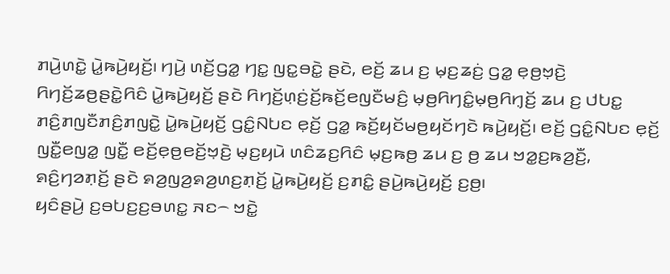ꤊꤣꤧ꤬ꤛꤢꤧ꤭ ꤣꤧ꤭ꤒꤣꤧ꤬ꤟꤢꤩ꤬꤯ ꤚꤣꤧ꤬ ꤛꤢꤩ꤬ꤞꤤ꤭ ꤚꤢ꤭ ꤜꤢ꤭ꤋꤢꤧ꤭ ꤔꤢꤧ, ꤕꤢꤩ꤬ ꤘꤣ ꤢ꤬ ꤗ꤫ꤢ꤬ꤘꤢꤦ꤬ ꤞꤤ꤭ ꤕ꤫ꤥ꤬ꤠ꤫ꤢꤧ꤬ ꤖꤚꤢꤩ꤬ꤘꤥ꤬ꤔꤢꤧ꤭ꤖꤢꤨ ꤣꤧ꤭ꤒꤣꤧ꤬ꤟꤢꤩ꤬ ꤔꤢꤧ ꤖꤚꤢꤩ꤬ꤛ꤫ꤢꤦ꤬ꤢꤩ꤬ꤒꤢꤩ꤬ꤕꤜꤢꤪꤗꤢꤨ꤬ ꤗ꤫ꤥ꤬ꤖꤚꤢꤨ꤭ꤗ꤫ꤥ꤬ꤖꤚ꤫ꤢꤩ꤬ ꤘꤣ ꤢ꤬ ꤓꤝꤢ꤭ ꤊꤢꤨ꤬ꤊꤜꤢꤪꤊꤢꤨ꤬ꤊꤜꤢꤧ꤭ ꤣꤧ꤭ꤒꤣꤧ꤬ꤟꤢꤩ꤬ ꤞꤢꤨ꤭ꤡꤝꤢ ꤕ꤫ꤢꤩ꤬ ꤞꤤ꤭ ꤒꤢꤩ꤬ꤟꤢꤩꤗꤥ꤬ꤟꤢꤩꤚꤢꤧ ꤒꤣꤧ꤬ꤟꤢꤩ꤬꤯ ꤕꤢꤩ꤬ ꤞꤢꤨ꤭ꤡꤝꤢ ꤕ꤫ꤢꤩ꤬ ꤜꤢꤪ꤭ꤕꤜꤤ꤭ ꤜꤢꤪ꤭ ꤕꤢꤩ꤬ꤕ꤫ꤥ꤬ꤕꤢꤩ꤬ꤠ꤫ꤢꤧ꤬ ꤗ꤫ꤢ꤬ꤟꤣꤧ ꤛꤢꤨꤘꤢ꤬ꤖꤢꤨ ꤗ꤫ꤢ꤬ꤒꤥ꤬ ꤘꤣ ꤢ꤬ ꤥ꤬ ꤘꤣ ꤠꤤ꤭ꤢ꤬ꤒꤤ꤬ꤢꤪ꤬, ꤎꤢꤨ꤬ꤚꤤꤊ꤫ꤢꤩ꤬ ꤔꤢꤧ ꤎꤤ꤬ꤜꤤ꤬ꤎꤤ꤬ꤛꤢ꤬ꤊ꤫ꤢꤩ꤬ ꤣꤧ꤭ꤒꤣꤧ꤬ꤟꤢꤩ꤬ ꤢ꤬ꤊꤢꤨ꤭ ꤔꤣꤧ꤬ꤒꤣꤧ꤬ꤟꤢꤩ꤬ ꤢ꤬ꤥ꤬꤯
ꤟꤢꤨꤔꤣꤧ꤬ ꤢ꤬ꤋꤝꤢ꤬ꤢ꤬ꤋꤛꤢ꤭ ꤏꤢ꤮ ꤠꤢꤧ꤭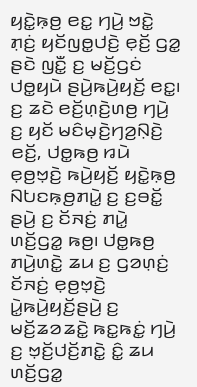ꤟꤢꤧ꤭ꤒ꤫ꤥ꤬ ꤕꤢ꤭ ꤚꤣꤧ꤬ ꤠꤢꤧ꤭ ꤊ꤫ꤢꤦ꤬ ꤟꤢꤩꤜꤥ꤭ꤓꤢꤧ꤬ ꤕ꤫ꤢꤩ꤬ ꤞꤤ꤭ ꤔꤢꤧ ꤜꤢꤪ꤭ ꤢ꤬ ꤗꤢꤩ꤬ꤞꤢꤦ ꤓꤥ꤭ꤟꤣꤧ ꤔꤣꤧ꤬ꤒꤣꤧ꤬ꤟꤢꤩ꤬ ꤕꤢ꤭꤯ ꤢ꤬ ꤘꤢꤧ ꤕꤢꤩ꤬ꤛ꤫ꤢꤧ꤬ꤛꤥ꤬ ꤚꤣꤧ꤬ ꤢ꤬ ꤟꤢꤩ ꤗꤢꤨꤗ꤫ꤢꤧ꤬ꤚꤤ꤬ꤡ꤫ꤢꤧ꤬ ꤕꤢꤩ꤬, ꤓꤥ꤭ꤒꤥ꤬ ꤙꤣꤧ ꤕ꤫ꤥ꤬ꤠ꤫ꤢꤧ꤬ ꤒꤣꤧ꤬ꤟꤢꤩ꤬ ꤟꤢꤧ꤭ꤒ꤫ꤥ꤬ ꤡꤝꤢꤒ꤫ꤥ꤬ꤊꤣꤧ꤭ ꤢ꤬ ꤢ꤬ꤋꤢꤩ꤭ ꤔꤣꤧ꤬ ꤢ꤬ ꤢꤩꤏꤢꤦ꤬ ꤊꤣꤧ꤭ ꤛꤢꤩ꤬ꤞꤤ꤭ ꤒꤥ꤬꤯ ꤓꤥ꤭ꤒꤥ꤬ ꤊꤣꤧ꤬ꤛꤢꤧ꤭ ꤘꤣ ꤢ꤬ ꤞꤤꤛ꤫ꤢꤦ꤬ ꤢꤩꤏꤢꤦ꤬ ꤕ꤫ꤥ꤬ꤠ꤫ꤢꤧ꤬ ꤣꤧ꤭ꤒꤣꤧ꤬ꤟꤢꤩ꤬ꤔꤣꤧ꤬ ꤢ꤬ ꤗꤢꤩ꤬ꤘꤤꤘꤢꤧ꤭ ꤒꤢ꤭ꤒꤢꤦ꤭ ꤚꤣꤧ꤬ ꤢ꤬ ꤠ꤫ꤢꤩ꤬ꤓꤢꤩ꤬ꤊꤢꤧ꤭ ꤢꤨ꤭ ꤘꤣ ꤛꤢꤩ꤬ꤞꤤ꤭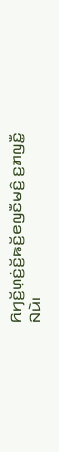ꤖꤚꤢꤩ꤬ꤛ꤫ꤢꤦ꤬ꤢꤩ꤬ꤒꤢꤩ꤬ꤕꤜꤢꤪꤗꤢꤨ꤬ ꤢ꤬ꤊꤜꤢꤪ꤭ ꤡꤣꤧ꤯